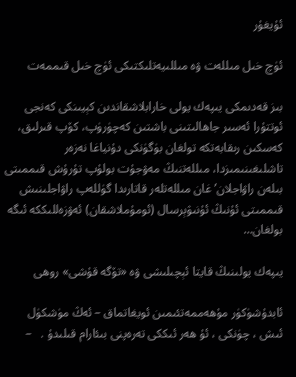ئۇيغۇر

ئۈچ خىل مىللەت ۋە مىللىيەتلىكتىكى ئۈچ خىل قىممەت

بىز قەدىمكى يىپەك يولى خارابلاشقاندىن كېيىنكى كەنجى ئوتتۇرا ئەسىر جاھالىتىنى باشتىن كەچۈرۈپ، كۆپ قىرلىق، كەسكىن رىقابەتكە تولغان بۈگۈنكى دۇنياغا نەزەر تاشلىغىنىمىزدا، مىللەتنىڭ مەۋجۇت بولۇپ تۇرۇش قىممىتى بىلەن راۋاجلان’ غان مىللەتلەر قاتارىدا گۈللەپ راۋاجلىنىش قىممىتى ئۇنىڭ ئۇنىۋېرسال (ئومۇملاشقان) ئەۋزەللىككە ئىگە بولغان…

يىپەك يولىنىڭ قايتا ئېچىلىشى ۋە «تۆگە قۇشى» روھى

ئابدۇشۈكۈر مۇھەممەتئىمىن ئويغاتماق – ئەڭ مۈشكۈل ئىش ، چۈنكى ، ئۇ ھەر ئىككى تەرەپنى بىئارام قىلىدۇ .   –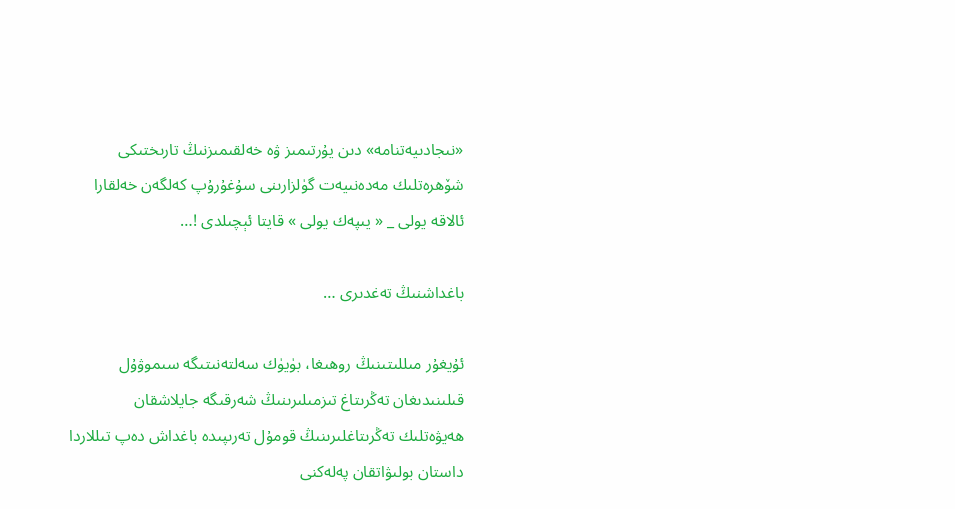«نىجادىيەتنامە» دىن يۇرتىمىز ۋە خەلقىمىزنىڭ تارىختىكى شۆھرەتلىك مەدەنىيەت گۈلزارىنى سۇغۇرۇپ كەلگەن خەلقارا ئالاقە يولى _ « يىپەك يولى » قايتا ئېچىلدى !…

باغداشنىڭ تەغدىرى …

ئۇيغۇر مىللىتىنىڭ روھىغا، بۈيۈك سەلتەنىتىگە سىموۋۇل قىلىنىدىغان تەڭرىتاغ تىزمىلىرىنىڭ شەرقىگە جايلاشقان ھەيۋەتلىك تەڭرىتاغلىرىنىڭ قومۇل تەرىپىدە باغداش دەپ تىللاردا داستان بولىۋاتقان پەلەكنى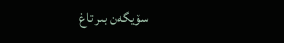سۆيگەن بىر تاغ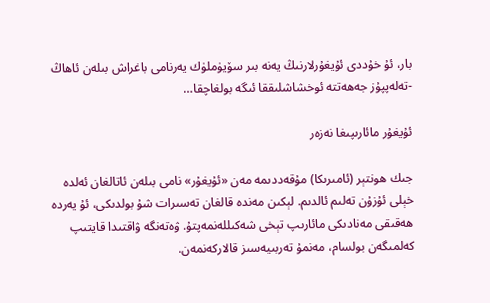بار، ئۇ خۇددى ئۇيغۇرلارنىڭ يەنە بىر سۆيۈملۈك يەرنامى باغراش بىلەن ئاھاڭ -تەلەپپۇز جەھەتتە ئوخشاشلىققا ئىگە بولغاچقا…

ئۇيغۇر مائارىپىغا نەزەر

جىك ھونتېر (ئامىرىكا) مۇقەددىمە مەن «ئۇيغۇر» نامى بىلەن ئاتالغان ئەلدە خېلى ئۇزۇن تەلىم ئالدىم. لېكىن مەندە قالغان تەسىرات شۇ بولدىكى، ئۇ يەردە ھەقىقى مەنادىكى مائارىپ تېخى شەكىللەنمەپتۇ. ۋەتەنگە ۋاقتىدا قايتىپ كەلمىگەن بولسام، مەنمۇ تەربىيەسىز قالاركەنمەن.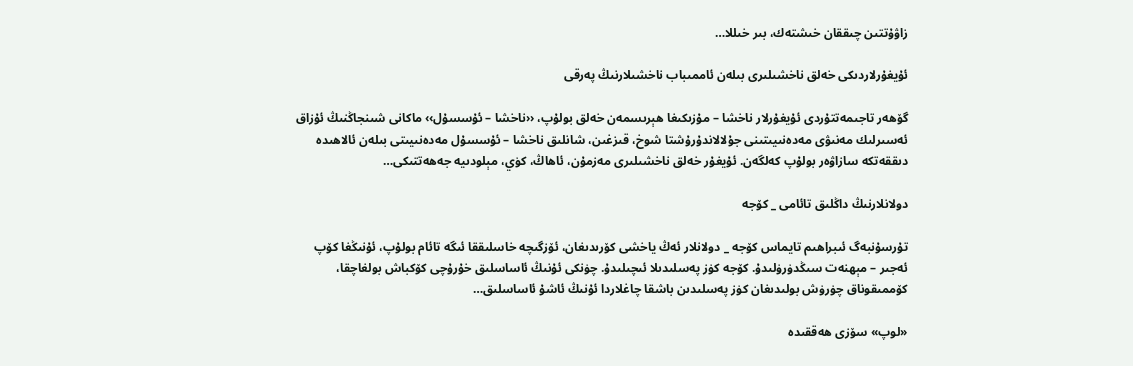زاۋۇتتىن چىققان خىشتەك، بىر خىللا…

ئۇيغۇرلاردىكى خەلق ناخشىلىرى بىلەن ئاممىباب ناخشىلارنىڭ پەرقى

گۆھەر تاجىمەتتۇردى ئۇيغۇرلار ناخشا – مۇزىكىغا ھېرىسمەن خەلق بولۇپ، ‹‹ناخشا – ئۇسسۇل›› ماكانى شىنجاڭنىڭ ئۇزاق ئەسىرلىك مەنىۋى مەدەنىيىتىنى جۇلالاندۇرۇشتا شوخ، قىزغىن، شانلىق ناخشا – ئۇسسۇل مەدەنىيىتى بىلەن ئالاھىدە دىققەتكە سازاۋەر بولۇپ كەلگەن. ئۇيغۇر خەلق ناخشىلىرى مەزمۇن، ئاھاڭ، كۈي، مېلودىيە جەھەتتىكى…

دولانلارنىڭ داڭلىق تائامى _ كۆجە

تۇرسۇنبەگ ئىبراھىم تايماس كۆجە _ دولانلار ئەڭ ياخشى كۆرىدىغان، ئۆزگىچە خاسلىققا ئىگە تائام بولۇپ، ئۇنىڭغا كۆپ ئەجىر – مېھنەت سىڭدۈرۈلىدۇ. كۆجە كۈز پەسلىدىلا ئىچىلىدۇ. چۈنكى ئۇنىڭ ئاساسلىق خۇرۇچى كۆكباش بولغاچقا، كۆممىقوناق چۈرۈش بولىدىغان كۈز پەسلىدىن باشقا چاغلاردا ئۇنىڭ ئاشۇ ئاساسلىق…

«لوپ» سۆزى ھەققىدە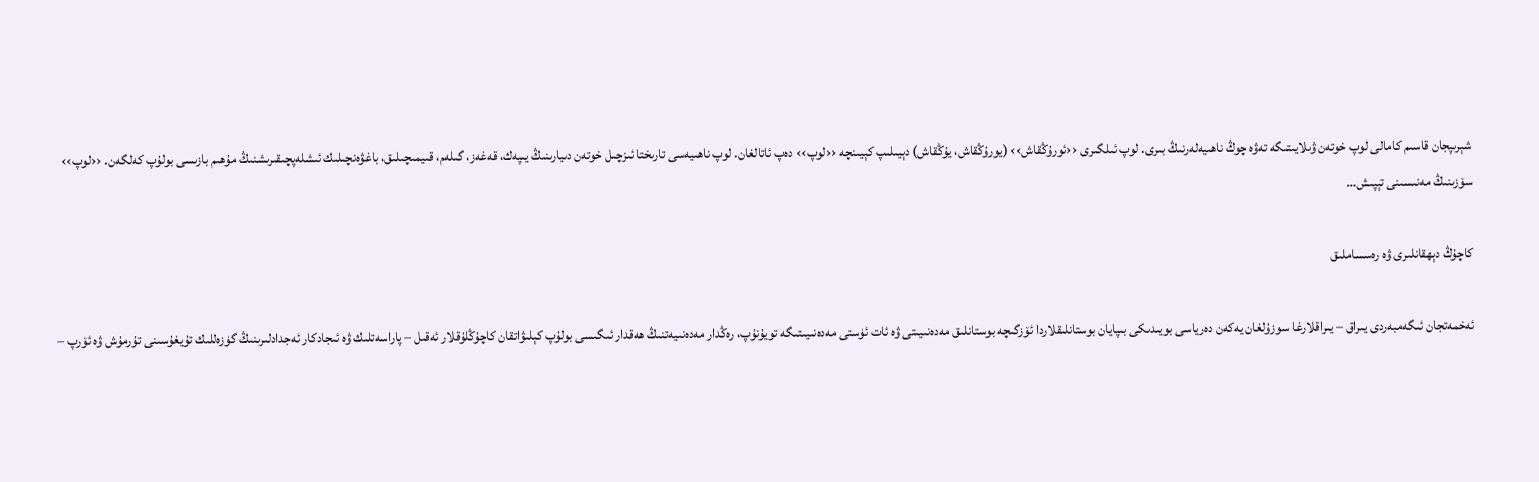شېرىپجان قاسىم كامالى لوپ خوتەن ۋىلايىتىگە تەۋە چوڭ ناھىيەلەرنىڭ بىرى. لوپ ئىلگىرى ‹‹ئورۇڭقاش›› (يورۇڭقاش، يۇڭقاش) دېيىلىپ كېيىنچە ‹‹لوپ›› دەپ ئاتالغان. لوپ ناھىيەسى تارىختا ئىزچىل خوتەن دىيارىنىڭ يىپەك، قەغەز، گىلەم، قىيمىچىلىق، باغۋەنچىلىك ئىشلەپچىقىرىشنىڭ مۇھىم بازىسى بولۇپ كەلگەن. ‹‹لوپ›› سۆزىنىڭ مەنىسىنى تېپىش…

كاچۇڭ دېھقانلىرى ۋە رەسساملىق

ئەخمەتجان ئىگەمبەردى يىراق – يىراقلارغا سوزۇلغان يەكەن دەرياسى بويىدىكى بىپايان بوستانلىقلاردا ئۆزگىچە بوستانلىق مەدەنىيىتى ۋە ئات ئۈستى مەدەنىيىتىگە تويۇنۇپ، رەڭدار مەدەنىيەتنىڭ ھەقدار ئىگىسى بولۇپ كېلىۋاتقان كاچۇڭلۇقلار ئەقىل – پاراسەتلىك ۋە ئىجادكار ئەجدادلىرىنىڭ گۈزەللىك تۇيغۇسىنى تۇرمۇش ۋە ئۆرپ –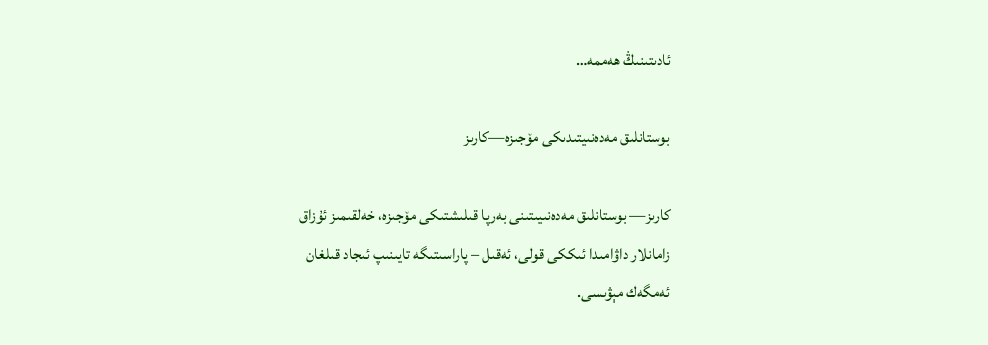ئادىتىنىڭ ھەممە…

بوستانلىق مەدەنىيتىدىكى مۆجىزە—كارىز

كارىز— بوستانلىق مەدەنىيىتىنى بەرپا قىلىشتىكى مۆجىزە، خەلقىمىز ئۇزاق زامانلار داۋامىدا ئىككى قولى، ئەقىل – پاراسىتىگە تايىنىپ ئىجاد قىلغان ئەمگەك مېۋىسى.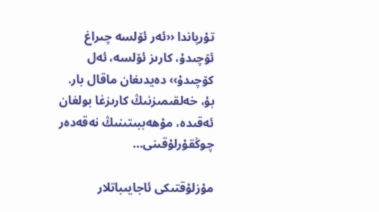تۇرپاندا ‹‹ئەر ئۆلسە چىراغ ئۆچىدۇ، كارىز ئۆلسە، ئەل كۆچىدۇ›› دەيدىغان ماقال بار. بۇ، خەلقىمىزنىڭ كارىزغا بولغان ئەقىدە، مۇھەببىتىنىڭ نەقەدەر چوڭقۇرلۇقىنى…

مۇزلۇقتىكى ئاجايىباتلار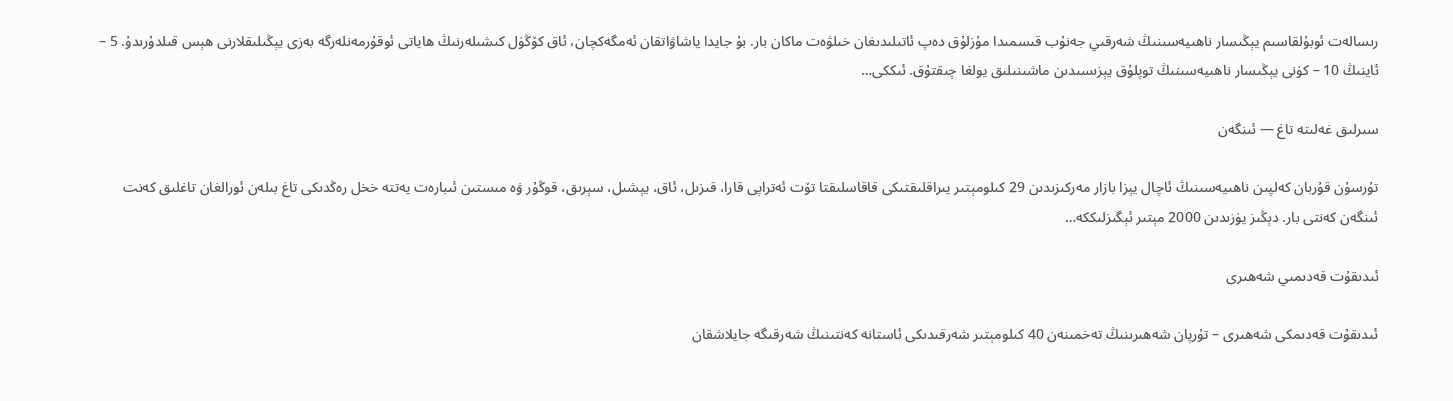رىسالەت ئوبۇلقاسىم يېڭىسار ناھىيەسىنىڭ شەرقىي جەنۇب قىسمىدا مۇزلۇق دەپ ئاتىلىدىغان خىلۋەت ماكان بار. بۇ جايدا ياشاۋاتقان ئەمگەكچان، ئاق كۆڭۈل كىشىلەرنىڭ ھاياتى ئوقۇرمەنلەرگە بەزى يېڭىلىقلارنى ھېس قىلدۇرىدۇ. 5 – ئاينىڭ 10 – كۈنى يېڭىسار ناھىيەسىنىڭ توپلۇق يېزىسىدىن ماشىنىلىق يولغا چىقتۇق. ئىككى…

سىرلىق غەلىتە تاغ — ئىنگەن

تۇرسۇن قۇربان كەلپىن ناھىيەسىنىڭ ئاچال يېزا بازار مەركىزىدىن 29 كىلومېتىر يىراقلىقتىكى قاقاسلىقتا تۆت ئەتراپى قارا، قىزىل، ئاق، يېشىل، سېرىق، قوڭۇر ۋە مىستىن ئىبارەت يەتتە خخل رەڭدىكى تاغ بىلەن ئورالغان تاغلىق كەنت ئىنگەن كەنتى بار. دېڭىز يۈزىدىن 2000 مېتىر ئېگىزلىككە…

ئىدىقۇت قەدىمىي شەھىرى

ئىدىقۇت قەدىمكى شەھىرى – تۇرپان شەھىرىنىڭ تەخمىنەن 40 كىلومېتىر شەرقىدىكى ئاستانە كەنتىنىڭ شەرقىگە جايلاشقان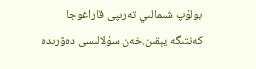بولۇپ شىمالىي تەرىپى قاراغوجا كەنتىگە يېقىن.خەن سۇلالىسى دەۋرىدە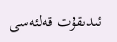ئىدىقۇت قەلئەسى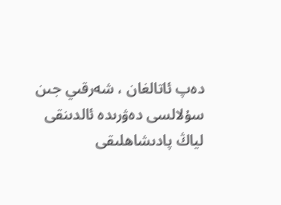دەپ ئاتالغان ، شەرقىي جىن سۇلالسى دەۋرىدە ئالدىنقى لياڭ پادىشاھلىقى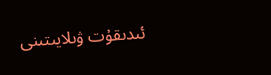ئىدىقۇت ۋىلايىتىنى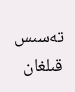تەسىس قىلغان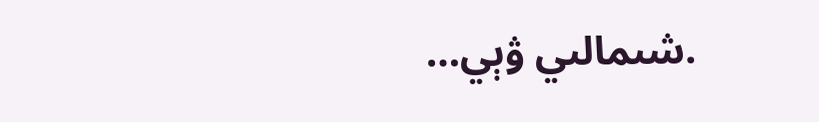.شىمالىي ۋېي…